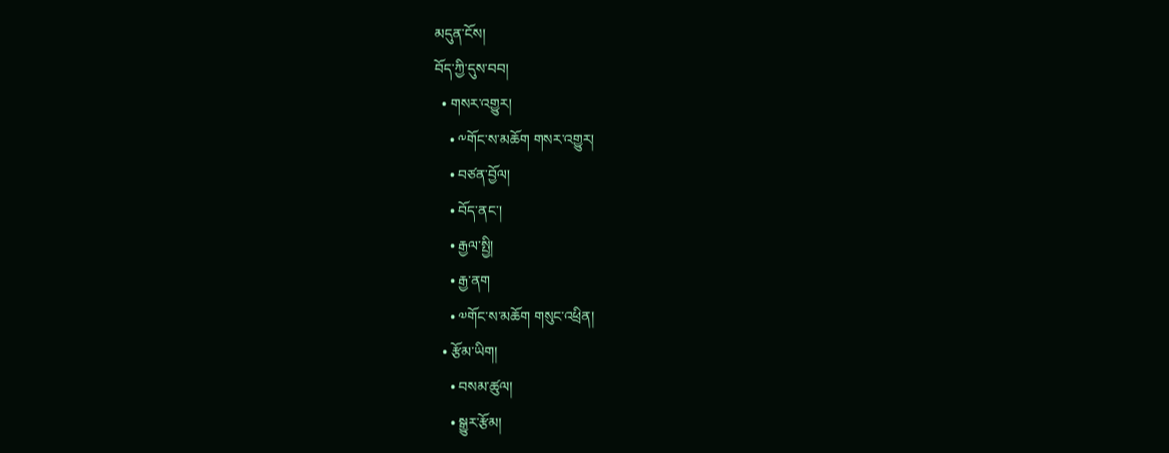མདུན་ངོས།
བོད་ཀྱི་དུས་བབ།
  • གསར་འགྱུར།
    • ༸གོང་ས་མཆོག གསར་འགྱུར།
    • བཙན་བྱོལ།
    • བོད་ནང་།
    • རྒྱལ་སྤྱི།
    • རྒྱ་ནག
    • ༧གོང་ས་མཆོག གསུང་འཕྲིན།
  • རྩོམ་ཡིག།
    • བསམ་ཚུལ།
    • སྒྱུར་རྩོམ།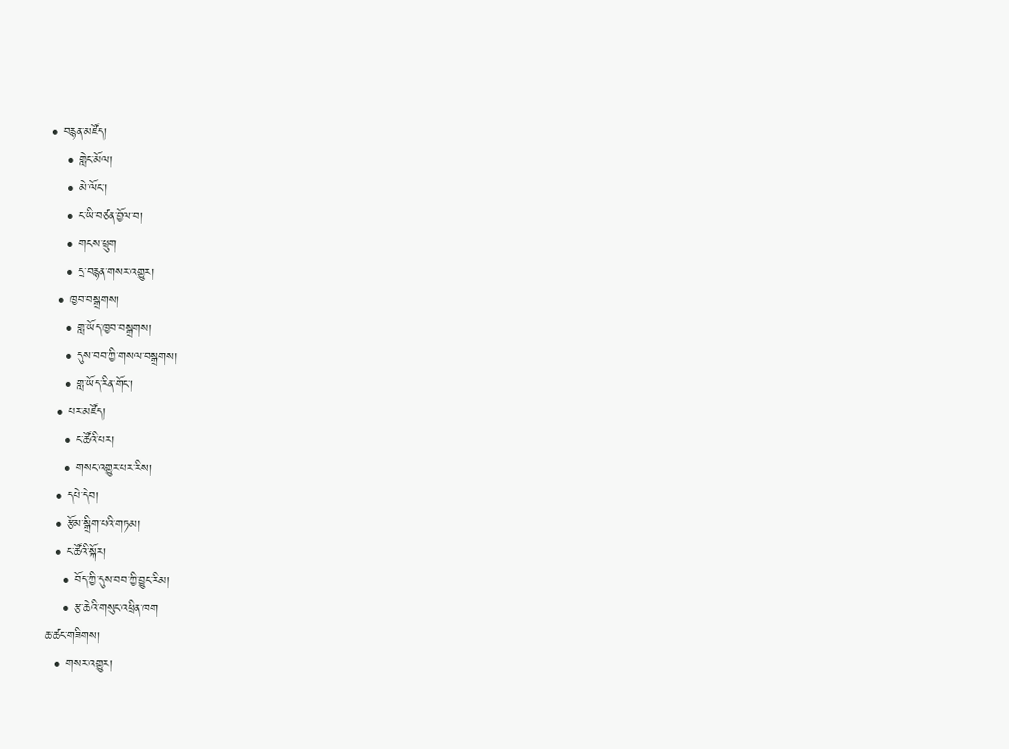• བརྙན་མཛོད།
    • གླེང་མོལ།
    • མེ་ལོང་།
    • ང་ཡི་བཙན་བྱོལ་བ།
    • གངས་ཕྲུག
    • དྲ་བརྙན་གསར་འགྱུར།
  • ཁྱབ་བསྒྲགས།
    • གླ་ཡོད་ཁྱབ་བསྒྲགས།
    • དུས་བབ་ཀྱི་གསལ་བསྒྲགས།
    • གླ་ཡོད་རིན་གོང་།
  • པར་མཛོད།
    • ང་ཚོའི་པར།
    • གསང་འགྱུར་པར་རིས།
  • དཔེ་དེབ།
  • རྩོམ་སྒྲིག་པའི་གཏམ།
  • ང་ཚོའི་སྐོར།
    • བོད་ཀྱི་དུས་བབ་ཀྱི་བྱུང་རིམ།
    • རྩ་ཆེའི་གསུང་འཕྲིན་ཁག
ཆ་ཚང་གཟིགས།
  • གསར་འགྱུར།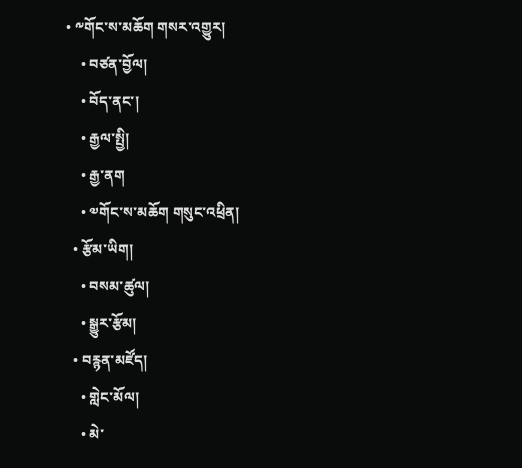• ༸གོང་ས་མཆོག གསར་འགྱུར།
    • བཙན་བྱོལ།
    • བོད་ནང་།
    • རྒྱལ་སྤྱི།
    • རྒྱ་ནག
    • ༧གོང་ས་མཆོག གསུང་འཕྲིན།
  • རྩོམ་ཡིག།
    • བསམ་ཚུལ།
    • སྒྱུར་རྩོམ།
  • བརྙན་མཛོད།
    • གླེང་མོལ།
    • མེ་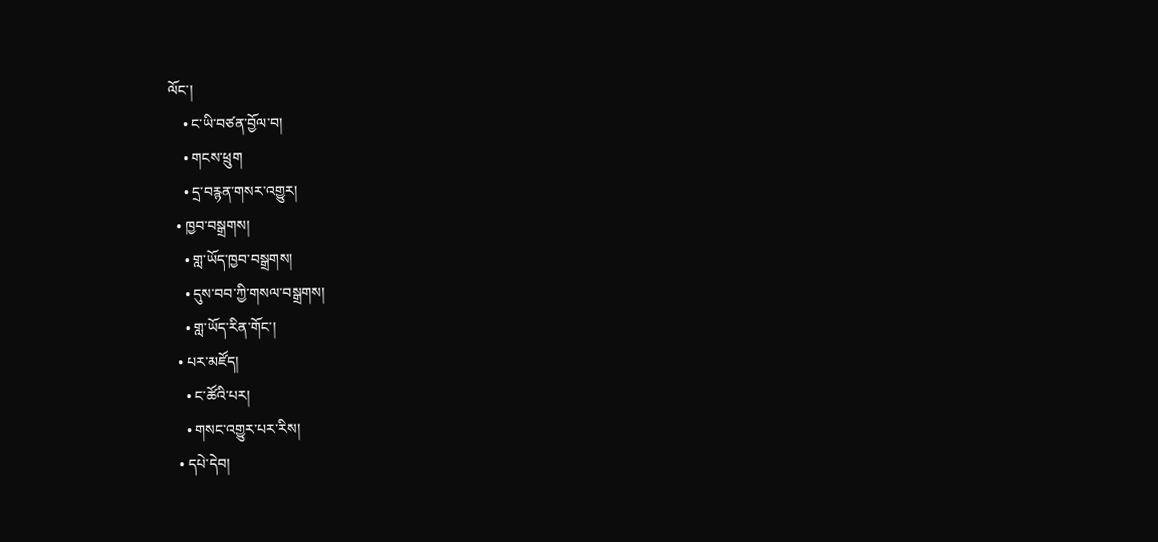ལོང་།
    • ང་ཡི་བཙན་བྱོལ་བ།
    • གངས་ཕྲུག
    • དྲ་བརྙན་གསར་འགྱུར།
  • ཁྱབ་བསྒྲགས།
    • གླ་ཡོད་ཁྱབ་བསྒྲགས།
    • དུས་བབ་ཀྱི་གསལ་བསྒྲགས།
    • གླ་ཡོད་རིན་གོང་།
  • པར་མཛོད།
    • ང་ཚོའི་པར།
    • གསང་འགྱུར་པར་རིས།
  • དཔེ་དེབ།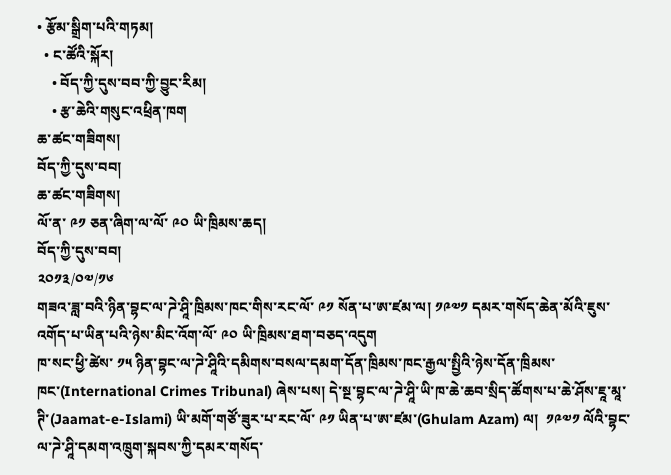• རྩོམ་སྒྲིག་པའི་གཏམ།
  • ང་ཚོའི་སྐོར།
    • བོད་ཀྱི་དུས་བབ་ཀྱི་བྱུང་རིམ།
    • རྩ་ཆེའི་གསུང་འཕྲིན་ཁག
ཆ་ཚང་གཟིགས།
བོད་ཀྱི་དུས་བབ།
ཆ་ཚང་གཟིགས།
ལོ་ན་ ༩༡ ཅན་ཞིག་ལ་ལོ་ ༩༠ ཡི་ཁྲིམས་ཆད།
བོད་ཀྱི་དུས་བབ།
༢༠༡༣/༠༧/༡༦
གཟའ་ཟླ་བའི་ཉིན་བྷང་ལ་ཌེ་ཤཱི་ཁྲིམས་ཁང་གིས་རང་ལོ་ ༩༡ སོན་པ་ཨ་ཛམ་ལ། ༡༩༧༡ དམར་གསོད་ཆེན་མོའི་ཇུས་འགོད་པ་ཡིན་པའི་ཉེས་མིང་འོག་ལོ་ ༩༠ ཡི་ཁྲིམས་ཐག་བཅད་འདུག
ཁ་སང་ཕྱི་ཚེས་ ༡༥ ཉིན་བྷང་ལ་ཌེ་ཤཱིའི་དམིགས་བསལ་དམག་དོན་ཁྲིམས་ཁང་རྒྱལ་སྤྱིའི་ཉེས་དོན་ཁྲིམས་ཁང་(International Crimes Tribunal) ཞེས་པས། དེ་སྔ་བྷང་ལ་ཌེ་ཤཱི་ཡི་ཁ་ཆེ་ཆབ་སྲིད་ཚོགས་པ་ཆེ་ཤོས་ཇཱ་མཱ་ཊི་(Jaamat-e-Islami) ཡི་མགོ་གཙོ་ཟུར་པ་རང་ལོ་ ༩༡ ཡིན་པ་ཨ་ཛམ་(Ghulam Azam) ལ།  ༡༩༧༡ ལོའི་བྷང་ལ་ཌེ་ཤཱི་དམག་འཁྲུག་སྐབས་ཀྱི་དམར་གསོད་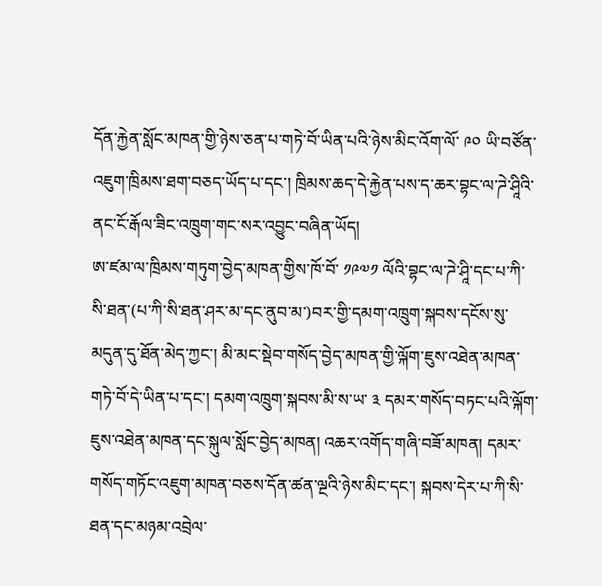དོན་རྐྱེན་སློང་མཁན་གྱི་ཉེས་ཅན་པ་གཏེ་བོ་ཡིན་པའི་ཉེས་མིང་འོག་ལོ་ ༩༠ ཡི་བཙོན་འཇུག་ཁྲིམས་ཐག་བཅད་ཡོད་པ་དང་། ཁྲིམས་ཆད་དེ་རྐྱེན་པས་ད་ཆར་བྷང་ལ་ཌེ་ཤཱིའི་ནང་ངོ་རྒོལ་ཟིང་འཁྲུག་གང་སར་འབྱུང་བཞིན་ཡོད།
ཨ་ཛམ་ལ་ཁྲིམས་གཏུག་བྱེད་མཁན་གྱིས་ཁོ་བོ་ ༡༩༧༡ ལོའི་བྷང་ལ་ཌེ་ཤཱི་དང་པ་ཀི་སི་ཐན་(པ་ཀི་སི་ཐན་ཤར་མ་དང་ནུབ་མ་)བར་གྱི་དམག་འཁྲུག་སྐབས་དངོས་སུ་མདུན་དུ་ཐོན་མེད་ཀྱང་། མི་མང་སྡེབ་གསོད་བྱེད་མཁན་གྱི་ལྐོག་ཇུས་འཐེན་མཁན་གཏེ་བོ་དེ་ཡིན་པ་དང་། དམག་འཁྲུག་སྐབས་མི་ས་ཡ་ ༣ དམར་གསོད་བཏང་པའི་ལྐོག་ཇུས་འཐེན་མཁན་དང་སྐུལ་སློང་བྱེད་མཁན། འཆར་འགོད་གཞི་བཟོ་མཁན། དམར་གསོད་གཏོང་འཇུག་མཁན་བཅས་དོན་ཚན་ལྔའི་ཉེས་མིང་དང་། སྐབས་དེར་པ་ཀི་སི་ཐན་དང་མཉམ་འབྲེལ་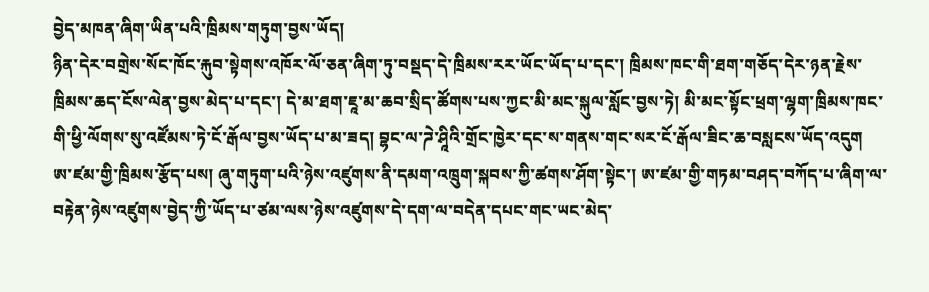བྱེད་མཁན་ཞིག་ཡིན་པའི་ཁྲིམས་གཏུག་བྱས་ཡོད།
ཉིན་དེར་བགྲེས་སོང་ཁོང་རྐུབ་སྟེགས་འཁོར་ལོ་ཅན་ཞིག་ཏུ་བསྡད་དེ་ཁྲིམས་རར་ཡོང་ཡོད་པ་དང་། ཁྲིམས་ཁང་གི་ཐག་གཅོད་དེར་ཉན་རྗེས་ཁྲིམས་ཆད་ངོས་ལེན་བྱས་མེད་པ་དང་། དེ་མ་ཐག་ཇཱ་མ་ཆབ་སྲིད་ཚོགས་པས་ཀྱང་མི་མང་སྐུལ་སློང་བྱས་ཏེ། མི་མང་སྟོང་ཕྲག་ལྷག་ཁྲིམས་ཁང་གི་ཕྱི་ལོགས་སུ་འཛོམས་ཏེ་ངོ་རྒོལ་བྱས་ཡོད་པ་མ་ཟད། བྷང་ལ་ཌེ་ཤཱིའི་གྲོང་ཁྱེར་དང་ས་གནས་གང་སར་ངོ་རྒོལ་ཟིང་ཆ་བསླངས་ཡོད་འདུག
ཨ་ཛམ་གྱི་ཁྲིམས་རྩོད་པས། ཞུ་གཏུག་པའི་ཉེས་འཛུགས་ནི་དམག་འཁྲུག་སྐབས་ཀྱི་ཚགས་ཤོག་སྟེང་། ཨ་ཛམ་གྱི་གཏམ་བཤད་བཀོད་པ་ཞིག་ལ་བརྟེན་ཉེས་འཛུགས་བྱེད་ཀྱི་ཡོད་པ་ཙམ་ལས་ཉེས་འཛུགས་དེ་དག་ལ་བདེན་དཔང་གང་ཡང་མེད་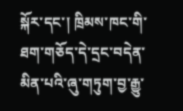སྐོར་དང་། ཁྲིམས་ཁང་གི་ཐག་གཅོད་དེ་དྲང་བདེན་མིན་པའི་ཞུ་གཏུག་བྱ་རྒྱུ་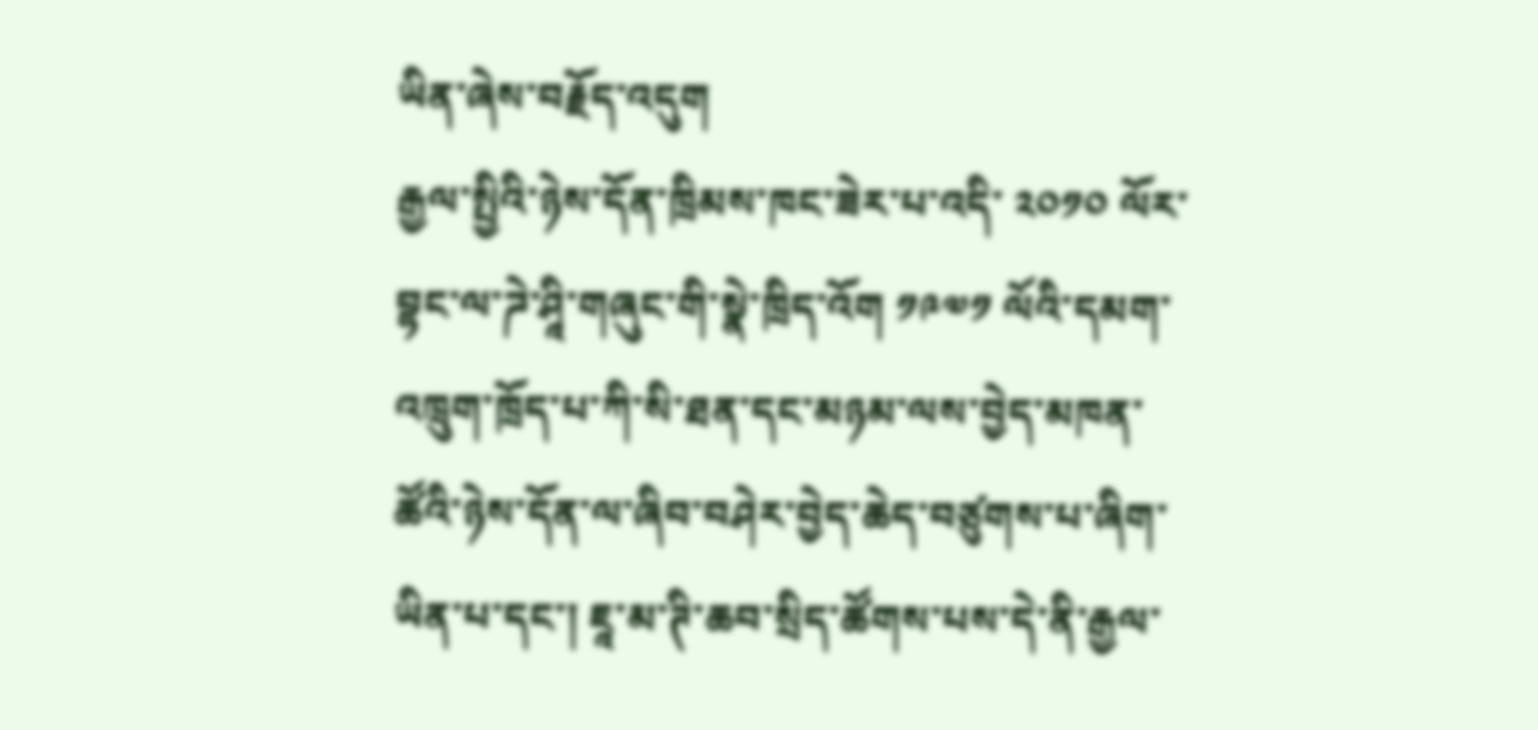ཡིན་ཞེས་བརྗོད་འདུག
རྒྱལ་སྤྱིའི་ཉེས་དོན་ཁྲིམས་ཁང་ཟེར་པ་འདི་ ༢༠༡༠ ལོར་བྷང་ལ་ཌེ་ཤཱི་གཞུང་གི་སྣེ་ཁྲིད་འོག ༡༩༧༡ ལོའི་དམག་འཁྲུག་ཁྲོད་པ་ཀི་སི་ཐན་དང་མཉམ་ལས་བྱེད་མཁན་ཚོའི་ཉེས་དོན་ལ་ཞིབ་བཤེར་བྱེད་ཆེད་བཙུགས་པ་ཞིག་ཡིན་པ་དང་། ཇཱ་མ་ཊི་ཆབ་སྲིད་ཚོགས་པས་དེ་ནི་རྒྱལ་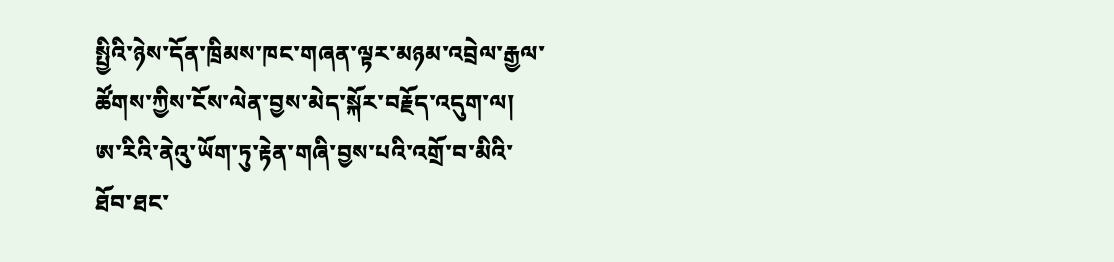སྤྱིའི་ཉེས་དོན་ཁྲིམས་ཁང་གཞན་ལྟར་མཉམ་འབྲེལ་རྒྱལ་ཚོགས་ཀྱིས་ངོས་ལེན་བྱས་མེད་སྐོར་བརྗོད་འདུག་ལ། ཨ་རིའི་ནེའུ་ཡོག་ཏུ་རྟེན་གཞི་བྱས་པའི་འགྲོ་བ་མིའི་ཐོབ་ཐང་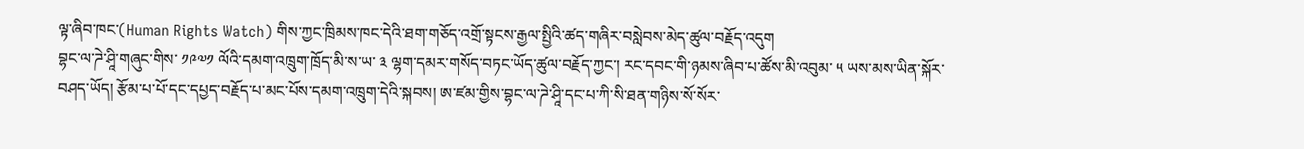ལྟ་ཞིབ་ཁང་(Human Rights Watch) གིས་ཀྱང་ཁྲིམས་ཁང་དེའི་ཐག་གཅོད་འགྲོ་སྟངས་རྒྱལ་སྤྱིའི་ཚད་གཞིར་བསླེབས་མེད་ཚུལ་བརྗོད་འདུག
བྷང་ལ་ཌེ་ཤཱི་གཞུང་གིས་ ༡༩༧༡ ལོའི་དམག་འཁྲུག་ཁྲོད་མི་ས་ཡ་ ༣ ལྷག་དམར་གསོད་བཏང་ཡོད་ཚུལ་བརྗོད་ཀྱང་། རང་དབང་གི་ཉམས་ཞིབ་པ་ཚོས་མི་འབུམ་ ༥ ཡས་མས་ཡིན་སྐོར་བཤད་ཡོད། རྩོམ་པ་པོ་དང་དཔྱད་བརྗོད་པ་མང་པོས་དམག་འཁྲུག་དེའི་སྐབས། ཨ་ཛམ་གྱིས་བྷང་ལ་ཌེ་ཤཱི་དང་པ་ཀི་སི་ཐན་གཉིས་སོ་སོར་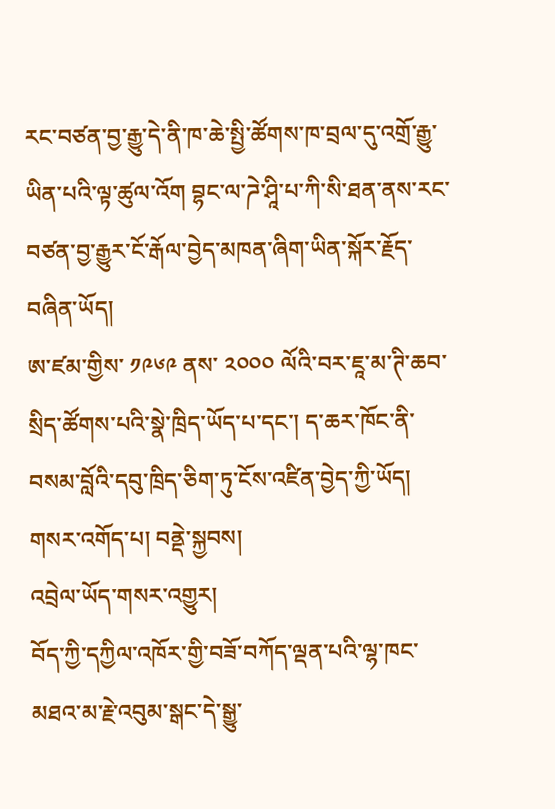རང་བཙན་བྱ་རྒྱུ་དེ་ནི་ཁ་ཆེ་སྤྱི་ཚོགས་ཁ་བྲལ་དུ་འགྲོ་རྒྱུ་ཡིན་པའི་ལྟ་ཚུལ་འོག བྷང་ལ་ཌེ་ཤཱི་པ་ཀི་སི་ཐན་ནས་རང་བཙན་བྱ་རྒྱུར་ངོ་རྒོལ་བྱེད་མཁན་ཞིག་ཡིན་སྐོར་རྗོད་བཞིན་ཡོད།
ཨ་ཛམ་གྱིས་ ༡༩༦༩ ནས་ ༢༠༠༠ ལོའི་བར་ཇཱ་མ་ཊི་ཆབ་སྲིད་ཚོགས་པའི་སྣེ་ཁྲིད་ཡོད་པ་དང་། ད་ཆར་ཁོང་ནི་བསམ་བློའི་དབུ་ཁྲིད་ཅིག་ཏུ་ངོས་འཛིན་བྱེད་ཀྱི་ཡོད།
གསར་འགོད་པ། བནྡེ་སྐྱབས།
འབྲེལ་ཡོད་གསར་འགྱུར།
བོད་ཀྱི་དཀྱིལ་འཁོར་གྱི་བཟོ་བཀོད་ལྡན་པའི་ལྷ་ཁང་མཐའ་མ་རྗེ་འབུམ་སྒང་དེ་སྒྱུ་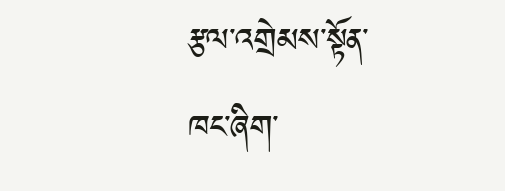རྩལ་འགྲེམས་སྟོན་ཁང་ཞིག་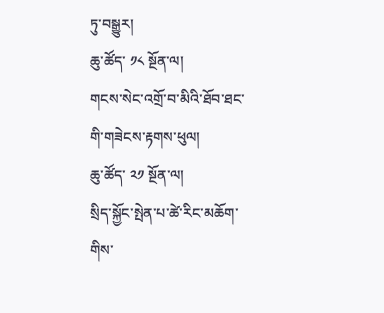ཏུ་བསྒྱུར།
ཆུ་ཚོད་ ༡༨ སྔོན་ལ།
གངས་སེང་འགྲོ་བ་མིའི་ཐོབ་ཐང་གི་གཟེངས་རྟགས་ཕུལ།
ཆུ་ཚོད་ ༢༡ སྔོན་ལ།
སྲིད་སྐྱོང་སྤེན་པ་ཚེ་རིང་མཆོག་གིས་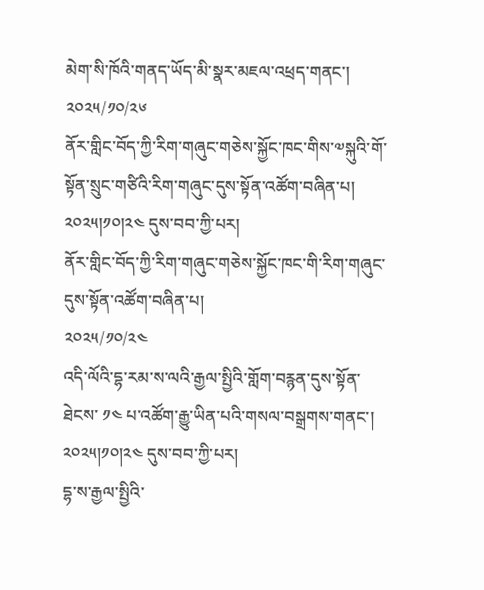མེག་སི་ཁོའི་གནད་ཡོད་མི་སྣར་མཇལ་འཕྲད་གནང་།
༢༠༢༥/༡༠/༢༦
ནོར་གླིང་བོད་ཀྱི་རིག་གཞུང་གཅེས་སྐྱོང་ཁང་གིས་༧སྐུའི་གོ་སྟོན་སྲུང་གཙིའི་རིག་གཞུང་དུས་སྟོན་འཚོག་བཞིན་པ། ༢༠༢༥།༡༠།༢༤ དུས་བབ་ཀྱི་པར།
ནོར་གླིང་བོད་ཀྱི་རིག་གཞུང་གཅེས་སྐྱོང་ཁང་གི་རིག་གཞུང་དུས་སྟོན་འཚོག་བཞིན་པ།
༢༠༢༥/༡༠/༢༤
འདི་ལོའི་དྷ་རམ་ས་ལའི་རྒྱལ་སྤྱིའི་གློག་བརྙན་དུས་སྟོན་ཐེངས་ ༡༤ པ་འཚོག་རྒྱུ་ཡིན་པའི་གསལ་བསྒྲགས་གནང་། ༢༠༢༥།༡༠།༢༤ དུས་བབ་ཀྱི་པར།
དྷ་ས་རྒྱལ་སྤྱིའི་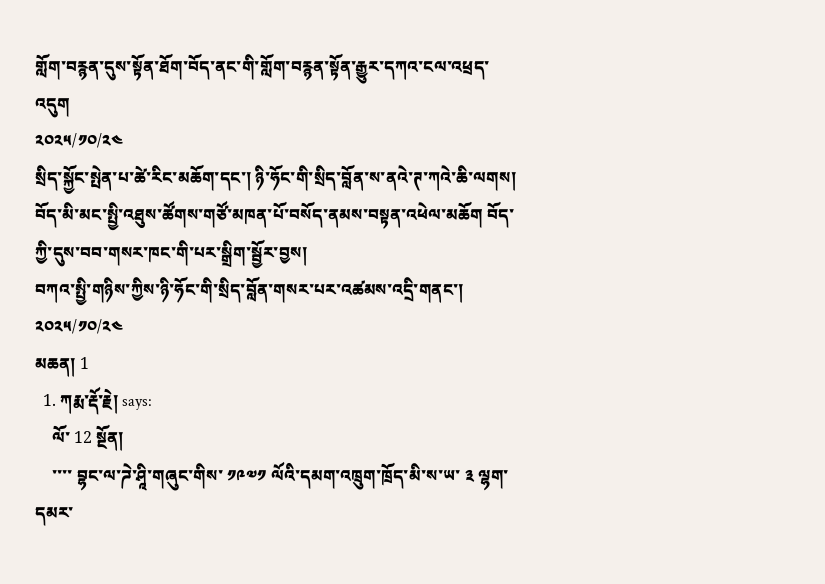གློག་བརྙན་དུས་སྟོན་ཐོག་བོད་ནང་གི་གློག་བརྙན་སྟོན་རྒྱུར་དཀའ་ངལ་འཕྲད་འདུག
༢༠༢༥/༡༠/༢༤
སྲིད་སྐྱོང་སྤེན་པ་ཚེ་རིང་མཆོག་དང་། ཉི་ཧོང་གི་སྲིད་བློན་ས་ནའེ་ཊ་ཀའེ་ཆི་ལགས། བོད་མི་མང་སྤྱི་འཐུས་ཚོགས་གཙོ་མཁན་པོ་བསོད་ནམས་བསྟན་འཕེལ་མཆོག བོད་ཀྱི་དུས་བབ་གསར་ཁང་གི་པར་སྒྲིག་སྦྱོར་བྱས།
བཀའ་སྤྱི་གཉིས་ཀྱིས་ཉི་ཧོང་གི་སྲིད་བློན་གསར་པར་འཚམས་འདྲི་གནང་།
༢༠༢༥/༡༠/༢༤
མཆན། 1
  1. ཀརྨ་རྡོ་རྗེ། says:
    ལོ་ 12 སྔོན།
    ་་་་ བྷང་ལ་ཌེ་ཤཱི་གཞུང་གིས་ ༡༩༧༡ ལོའི་དམག་འཁྲུག་ཁྲོད་མི་ས་ཡ་ ༣ ལྷག་དམར་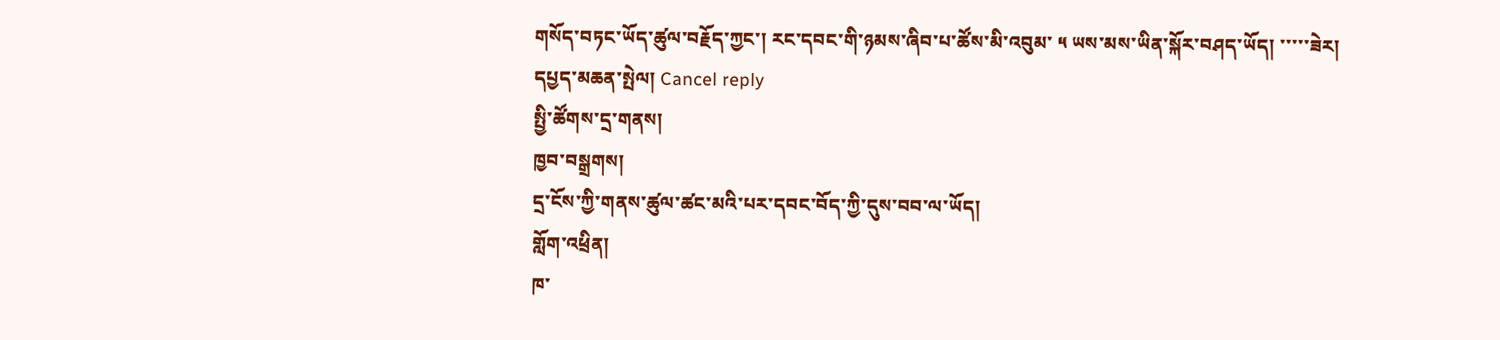གསོད་བཏང་ཡོད་ཚུལ་བརྗོད་ཀྱང་། རང་དབང་གི་ཉམས་ཞིབ་པ་ཚོས་མི་འབུམ་ ༥ ཡས་མས་ཡིན་སྐོར་བཤད་ཡོད། ་་་་་ཟེར།
དཔྱད་མཆན་སྤེལ། Cancel reply
སྤྱི་ཚོགས་དྲ་གནས།
ཁྱབ་བསྒྲགས།
དྲ་ངོས་ཀྱི་གནས་ཚུལ་ཚང་མའི་པར་དབང་བོད་ཀྱི་དུས་བབ་ལ་ཡོད།
གློག་འཕྲིན།
ཁ་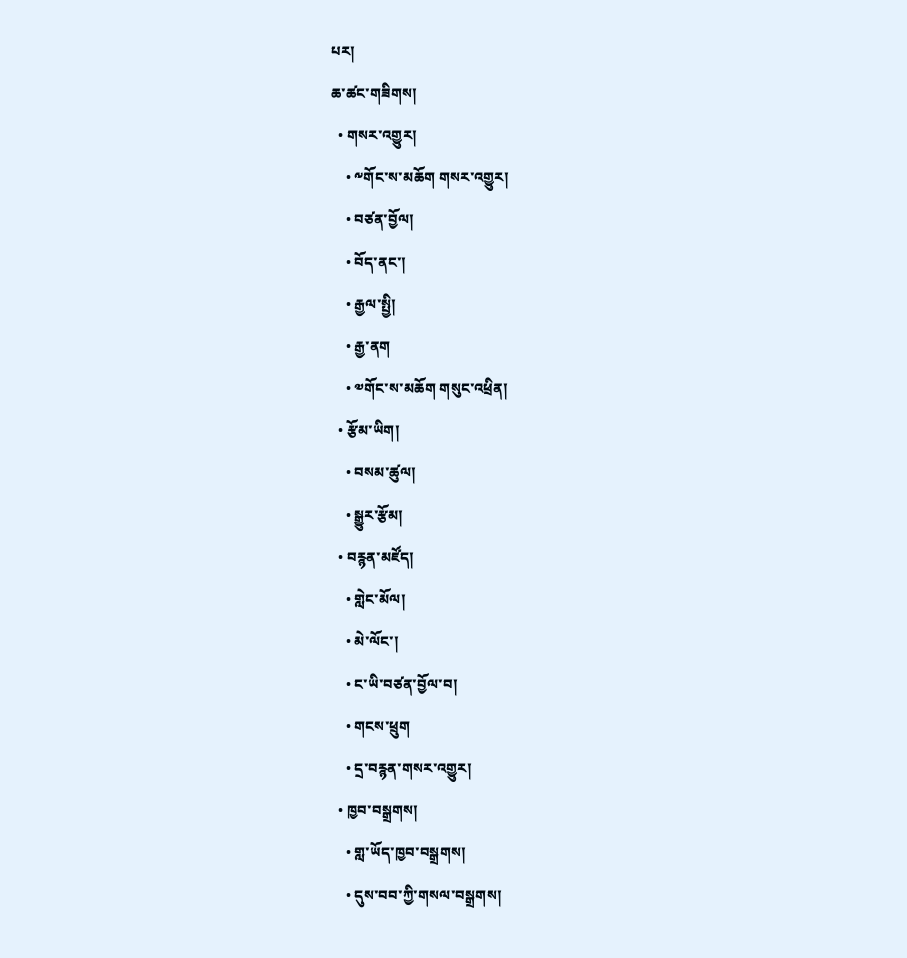པར།
ཆ་ཚང་གཟིགས།
  • གསར་འགྱུར།
    • ༸གོང་ས་མཆོག གསར་འགྱུར།
    • བཙན་བྱོལ།
    • བོད་ནང་།
    • རྒྱལ་སྤྱི།
    • རྒྱ་ནག
    • ༧གོང་ས་མཆོག གསུང་འཕྲིན།
  • རྩོམ་ཡིག།
    • བསམ་ཚུལ།
    • སྒྱུར་རྩོམ།
  • བརྙན་མཛོད།
    • གླེང་མོལ།
    • མེ་ལོང་།
    • ང་ཡི་བཙན་བྱོལ་བ།
    • གངས་ཕྲུག
    • དྲ་བརྙན་གསར་འགྱུར།
  • ཁྱབ་བསྒྲགས།
    • གླ་ཡོད་ཁྱབ་བསྒྲགས།
    • དུས་བབ་ཀྱི་གསལ་བསྒྲགས།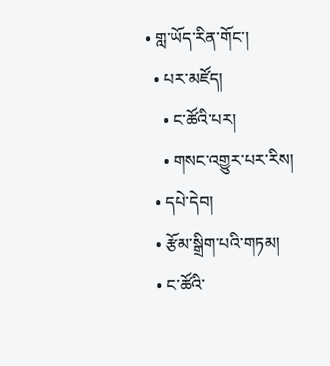• གླ་ཡོད་རིན་གོང་།
  • པར་མཛོད།
    • ང་ཚོའི་པར།
    • གསང་འགྱུར་པར་རིས།
  • དཔེ་དེབ།
  • རྩོམ་སྒྲིག་པའི་གཏམ།
  • ང་ཚོའི་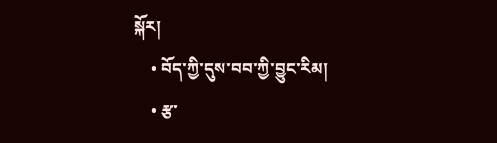སྐོར།
    • བོད་ཀྱི་དུས་བབ་ཀྱི་བྱུང་རིམ།
    • རྩ་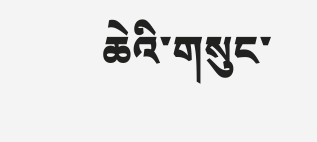ཆེའི་གསུང་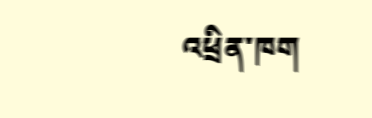འཕྲིན་ཁག